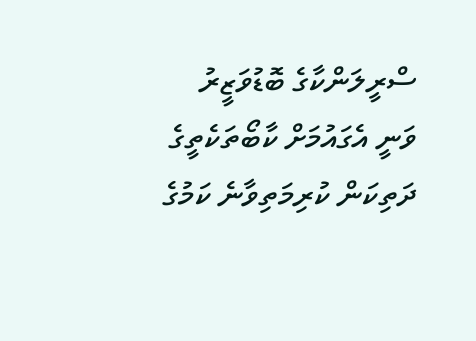ސްރީލަންކާގެ ބޮޑުވަޒީރު ވަނީ އެގައުމަށް ކާބޯތަކެތީގެ ދަތިކަން ކުރިމަތިވާނެ ކަމުގެ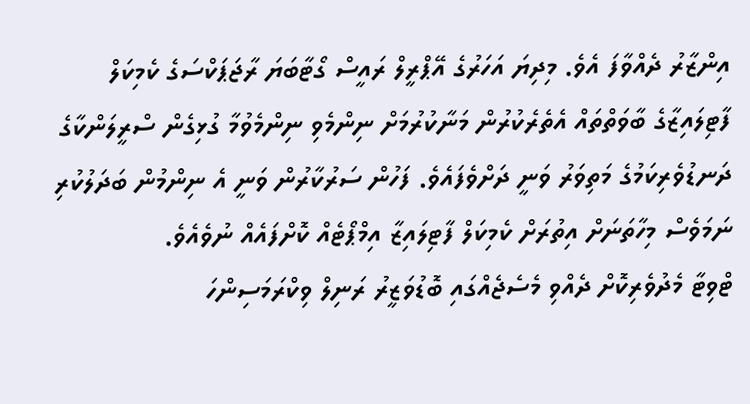އިންޒާރު ދެއްވާފަ އެވެ. މިދިޔަ އަހަރުގެ އޭޕްރީލް ރައީސް ގޯޓާބަޔަ ރާޖަޕަކްސަގެ ކެމިކަލް ފާޓިލައިޒާގެ ބާވަތްތައް އެތެރެކުރުން މަނާކުރުމަށް ނިންމެވި ނިންމެވުމާ ގުޅިގެން ސްރީލަންކާގެ ދަނޑުވެރިކަމުގެ މަތިވަރު ވަނީ ދަށްވެފައެވެ. ފަހުން ސަރުކާރުން ވަނީ އެ ނިންމުން ބަދަލުކުރި ނަމަވެސް މިހާތަނަށް އިތުރަށް ކެމިކަލް ފާޓިލައިޒާ އިމްޕޯޓެއް ކޮށްފައެއް ނުވެއެވެ.
ޓްވިޓާ މެދުވެރިކޮށް ދެއްވި މެސެޖެއްގައި ބޮޑުވަޒީރު ރަނިލް ވިކްރަމަސިންހަ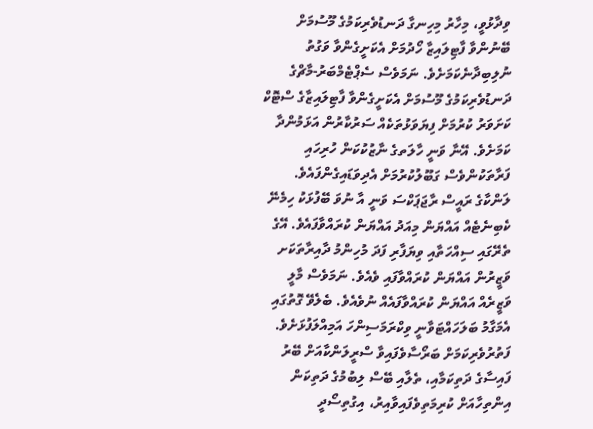ވިދާޅުވީ، މިހާރު މިހިނގާ ދަނޑުވެރިކަމުގެ މޫސުމަށް ބޭނުންވާ ފާޓިލައިޒާ ހޯދުމަށް އެކަށީގެންވާ ވަގުތު ނުލިބިދާނެކަމަށެވެ. ނަމަވެސް ސެޕްޓެމްބަރު-މާޗްގެ ދަނޑުވެރިކަމުގެ މޫސުމަށް އެކަށީގެންވާ ފާޓިލައިޒާގެ ސްޓޮކް ކަށަވަރު ކުރުމަށް ފިޔަވަޅުތަކެއް ސަރުކާރުން އަޅަމުންދާ ކަމަށެވެ. އޭނާ ވަނީ ހާލަތގެ ނާޒުކުކަން ހުރިހައި ފަރާތަކުންވެސް ގަބޫލުކުރުމަށް އެދިވަޑައިގެންފައެވެ.
ލަންކާގެ ރައީސް ރާޖަޕަކްސަ ވަނީ އާ ނުވަ ބޭފުޅަކު ހިމެނޭ ކެބިނެޓެއް އައްޔަން މިއަދު އައްޔަން ކުރައްވާފައެވެ. އޭގެ ތެރޭގައި ސިއްހަތާއި ވިޔަފާރި ފަދަ މުހިންމު ދާއިރާތަކަށ ވަޒީރުން އައްޔަން ކުރައްވާފައި ވެއެވެ. ނަމަވެސް މާލީ ވަޒީރެއް އައްޔަން ކުރައްވާފައެއް ނުވެއެވެ. ބެލެވޭ ގޮތުގައި އެމަގާމު ބަލަހައްޓަވާނީ ވިކްރަމަސިންހަ އަމިއްލަފުޅަށެވެ.
ފަތުރުވެރިކަމަށް ބަރޯސާވެފައިވާ ސްރީލަންކާއަށް ބޭރު ފައިސާގެ ދަތިކަމާއި، ތެލާއި ބޭސް ލިބުމުގެ ދަތިކަން އިންތިހާއަށް ކުރިމަތިވެފައިވާއިރު، އިގުތިސޯދީ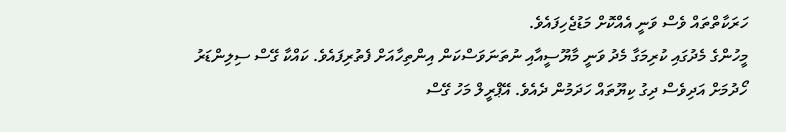ހަރަކާތްތައް ވެސް ވަނީ އެއްކޮށް މަޑުޖެހިފައެވެ.
މީހުންގެ މެދުގައި ކުރިމަގާ މެދު ވަނީ މާޔޫސީއާއި ނުތަނަވަސްކަން އިންތިހާއަށް ފެތުރިފައެވެ. ކައްކާ ގޭސް ސިލިންޑަރު ހޯދުމަށް އަދިވެސް ދިގު ކިޔޫތައް ހަދަމުން ދެއެވެ. އޭޕްރީލް މަހު ގޭސް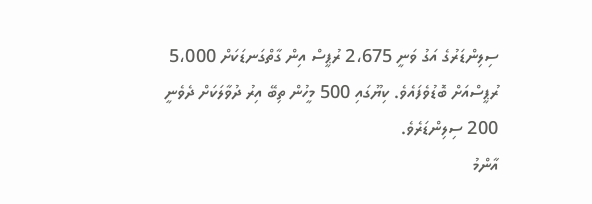ސިލިންޑަރުގެ އަގު ވަނީ 2،675 ރުޕީސް އިން ގާތްގަނޑަކަށް 5،000 ރުޕީސްއަށް ބޮޑުވެފައެވެ. ކިޔޫގައި 500 މީހުން ތިބޭ އިރު ދުވާލަކަށް ދެވެނީ 200 ސިލިންޑަރެވެ.
އާންމު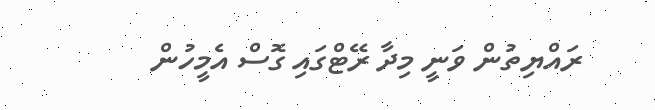ރައްޔިތުން ވަނީ މިދާ ރޭޓްގައި ގޮސް އެމީހުން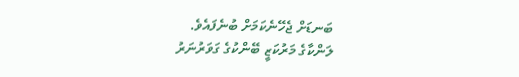ބަނޑަށް ޖެހޭނެކަމަށް ބުނެފައެވެ.
ލަންކާގެ މަރުކަޒީ ބޭންކުގެ ގަވަރުނަރު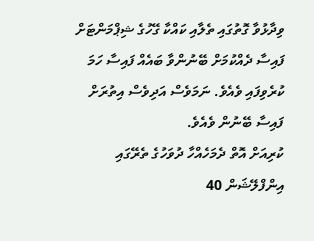ވިދާޅުވާ ގޮތުގައި ތެލާއި ކައްކާ ގޭހުގެ ޝިޕްމަންޓަށް ފައިސާ ދެއްކުމަށް ބޭނުންވާ ބައެއް ފައިސާ ހަމަ ކުރެވިފައި ވެއެވެ. ނަމަވެސް އަދިވެސް އިތުރަށް ފައިސާ ބޭނުން ވެއެވެ.
ކުރިއަށް އޮތް ދެމަހެއްހާ ދުވަހުގެ ތެރޭގައި އިންފްލޭޝަން 40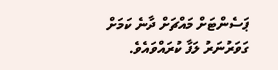ޕަސެންޓަށް މައްޗަށް ދާނެ ކަމަށް ގަވަރުނަރު ލަފާ ކުރައްވައެވެ.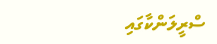ސްރީލަންކާގައި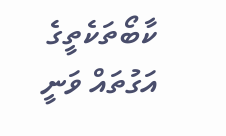ކާބޯތަކެތީގެ އަގުތައް ވަނީ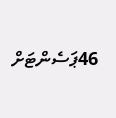46ޕަސެންޓަށް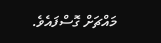މައްޗަށް ގޮސްފައެވެ.